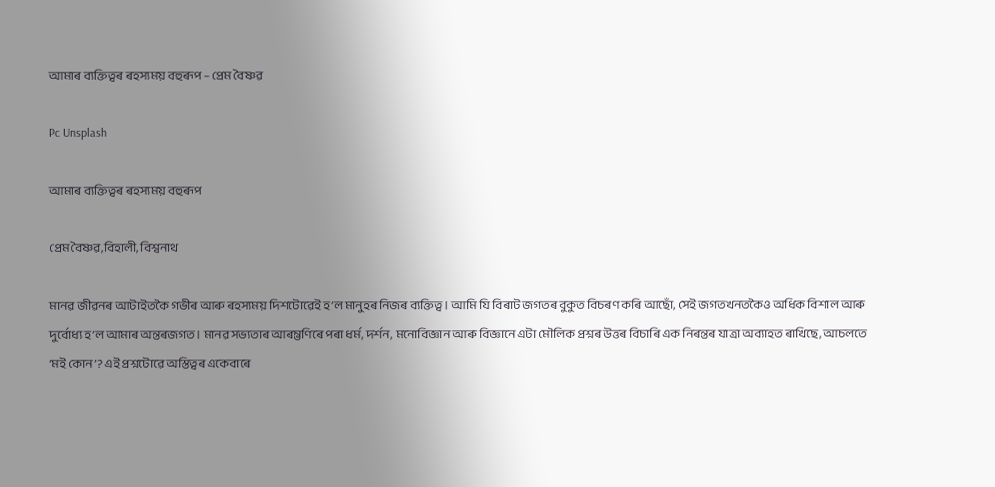আমাৰ ব্যক্তিত্বৰ ৰহস্যময় বহুৰূপ – প্ৰেম বৈষ্ণৱ

Pc Unsplash

আমাৰ ব্যক্তিত্বৰ ৰহস্যময় বহুৰূপ

প্ৰেম বৈষ্ণৱ,বিহালী, বিশ্বনাথ

মানৱ জীৱনৰ আটাইতকৈ গভীৰ আৰু ৰহস্যময় দিশটোৱেই হ’ল মানুহৰ নিজৰ ব্যক্তিত্ব। আমি যি বিৰাট জগতৰ বুকুত বিচৰণ কৰি আছোঁ, সেই জগতখনতকৈও অধিক বিশাল আৰু দুৰ্বোধ্য হ’ল আমাৰ অন্তৰজগত। মানৱ সভ্যতাৰ আৰম্ভণিৰে পৰা ধৰ্ম, দৰ্শন, মনোবিজ্ঞান আৰু বিজ্ঞানে এটা মৌলিক প্ৰশ্নৰ উত্তৰ বিচাৰি এক নিৰন্তৰ যাত্ৰা অব্যাহত ৰাখিছে, আচলতে ‘মই কোন’? এই প্ৰশ্নটোৱে অস্তিত্বৰ একেবাৰে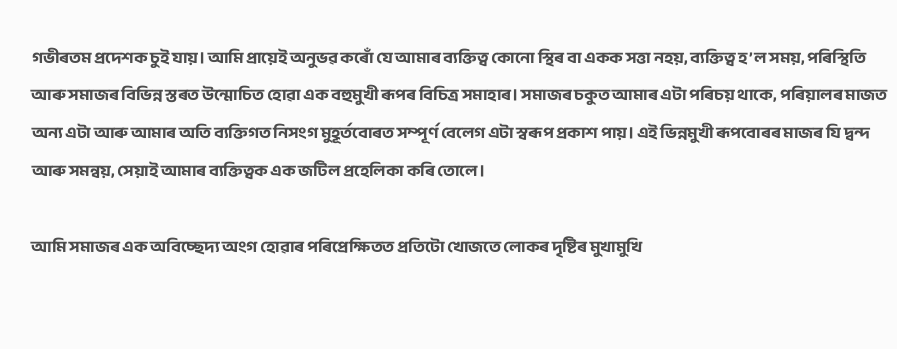গভীৰতম প্ৰদেশক চুই যায়। আমি প্ৰায়েই অনুভৱ কৰোঁ যে আমাৰ ব্যক্তিত্ব কোনো স্থিৰ বা একক সত্তা নহয়, ব্যক্তিত্ব হ’ল সময়, পৰিস্থিতি আৰু সমাজৰ বিভিন্ন স্তৰত উন্মোচিত হোৱা এক বহুমুখী ৰূপৰ বিচিত্ৰ সমাহাৰ। সমাজৰ চকুত আমাৰ এটা পৰিচয় থাকে, পৰিয়ালৰ মাজত অন্য এটা আৰু আমাৰ অতি ব্যক্তিগত নিসংগ মুহূৰ্তবোৰত সম্পূৰ্ণ বেলেগ এটা স্বৰূপ প্ৰকাশ পায়। এই ভিন্নমুখী ৰূপবোৰৰ মাজৰ যি দ্বন্দ আৰু সমন্বয়, সেয়াই আমাৰ ব্যক্তিত্বক এক জটিল প্ৰহেলিকা কৰি তোলে।

আমি সমাজৰ এক অবিচ্ছেদ্য অংগ হোৱাৰ পৰিপ্ৰেক্ষিতত প্ৰতিটো খোজতে লোকৰ দৃষ্টিৰ মুখামুখি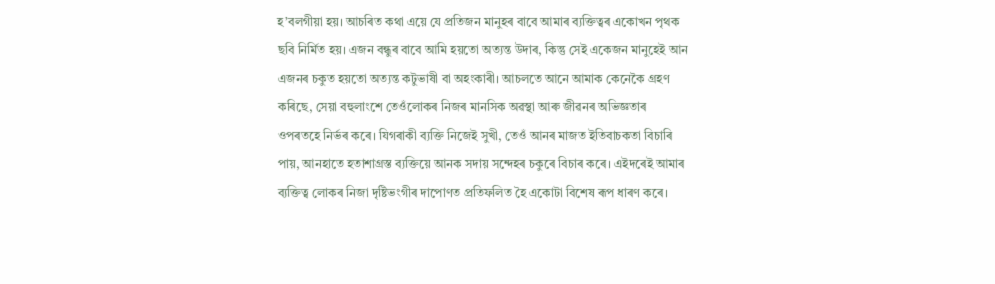হ’বলগীয়া হয়। আচৰিত কথা এয়ে যে প্ৰতিজন মানুহৰ বাবে আমাৰ ব্যক্তিত্বৰ একোখন পৃথক ছবি নিৰ্মিত হয়। এজন বন্ধুৰ বাবে আমি হয়তো অত্যন্ত উদাৰ, কিন্তু সেই একেজন মানুহেই আন এজনৰ চকুত হয়তো অত্যন্ত কটুভাষী বা অহংকাৰী। আচলতে আনে আমাক কেনেকৈ গ্ৰহণ কৰিছে, সেয়া বহুলাংশে তেওঁলোকৰ নিজৰ মানসিক অৱস্থা আৰু জীৱনৰ অভিজ্ঞতাৰ ওপৰতহে নিৰ্ভৰ কৰে। যিগৰাকী ব্যক্তি নিজেই সুখী, তেওঁ আনৰ মাজত ইতিবাচকতা বিচাৰি পায়, আনহাতে হতাশাগ্ৰস্ত ব্যক্তিয়ে আনক সদায় সন্দেহৰ চকুৰে বিচাৰ কৰে। এইদৰেই আমাৰ ব্যক্তিত্ব লোকৰ নিজা দৃষ্টিভংগীৰ দাপোণত প্ৰতিফলিত হৈ একোটা বিশেষ ৰূপ ধাৰণ কৰে।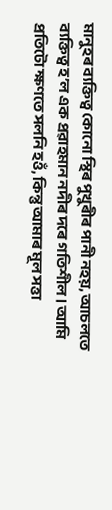মানুহৰ ব্যক্তিত্ব কোনো স্থিৰ পুখুৰীৰ পানী নহয়, আচলতে ব্যক্তিত্ব হ’ল এক প্ৰৱাহমান নদীৰ দৰে গতিশীল। আমি প্ৰতিটো ক্ষণতে সলনি হওঁ, কিন্তু আমাৰ মূল সত্তা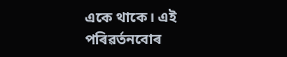একে থাকে। এই পৰিৱৰ্তনবোৰ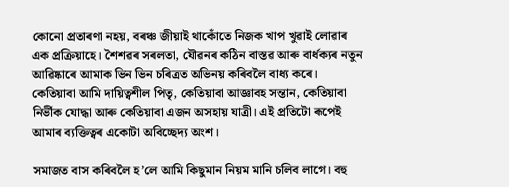কোনো প্ৰতাৰণা নহয়, বৰঞ্চ জীয়াই থাকোঁতে নিজক খাপ খুৱাই লোৱাৰ এক প্ৰক্ৰিয়াহে। শৈশৱৰ সৰলতা, যৌৱনৰ কঠিন বাস্তৱ আৰু বাৰ্ধক্যৰ নতুন আৱিষ্কাৰে আমাক ভিন ভিন চৰিত্ৰত অভিনয় কৰিবলৈ বাধ্য কৰে। কেতিয়াবা আমি দায়িত্বশীল পিতৃ, কেতিয়াবা আজ্ঞাবহ সন্তান, কেতিয়াবা নিৰ্ভীক যোদ্ধা আৰু কেতিয়াবা এজন অসহায় যাত্ৰী। এই প্ৰতিটো ৰূপেই আমাৰ ব্যক্তিত্বৰ একোটা অবিচ্ছেদ্য অংশ।

সমাজত বাস কৰিবলৈ হ’লে আমি কিছুমান নিয়ম মানি চলিব লাগে। বহু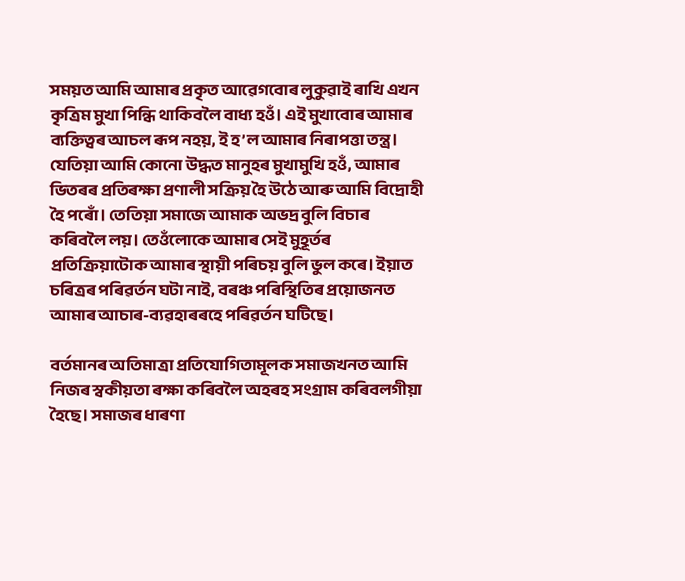সময়ত আমি আমাৰ প্ৰকৃত আৱেগবোৰ লুকুৱাই ৰাখি এখন কৃত্ৰিম মুখা পিন্ধি থাকিবলৈ বাধ্য হওঁ। এই মুখাবোৰ আমাৰ ব্যক্তিত্বৰ আচল ৰূপ নহয়, ই হ’ল আমাৰ নিৰাপত্তা তন্ত্ৰ। যেতিয়া আমি কোনো উদ্ধত মানুহৰ মুখামুখি হওঁ, আমাৰ ভিতৰৰ প্ৰতিৰক্ষা প্ৰণালী সক্ৰিয় হৈ উঠে আৰু আমি বিদ্ৰোহী হৈ পৰোঁ। তেতিয়া সমাজে আমাক অভদ্ৰ বুলি বিচাৰ কৰিবলৈ লয়। তেওঁলোকে আমাৰ সেই মুহূৰ্তৰ প্ৰতিক্ৰিয়াটোক আমাৰ স্থায়ী পৰিচয় বুলি ভুল কৰে। ইয়াত চৰিত্ৰৰ পৰিৱৰ্তন ঘটা নাই, বৰঞ্চ পৰিস্থিতিৰ প্ৰয়োজনত আমাৰ আচাৰ-ব্যৱহাৰৰহে পৰিৱৰ্তন ঘটিছে।

বৰ্তমানৰ অতিমাত্ৰা প্ৰতিযোগিতামূলক সমাজখনত আমি নিজৰ স্বকীয়তা ৰক্ষা কৰিবলৈ অহৰহ সংগ্ৰাম কৰিবলগীয়া হৈছে। সমাজৰ ধাৰণা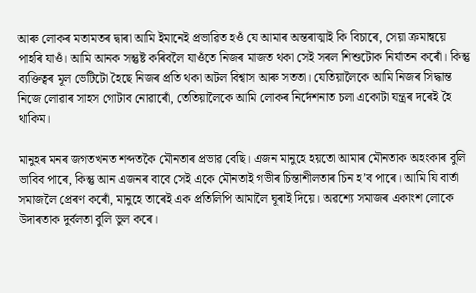আৰু লোকৰ মতামতৰ দ্বাৰা আমি ইমানেই প্ৰভাৱিত হওঁ যে আমাৰ অন্তৰাত্মাই কি বিচাৰে, সেয়া ক্ৰমান্বয়ে পাহৰি যাওঁ। আমি আনক সন্তুষ্ট কৰিবলৈ যাওঁতে নিজৰ মাজত থকা সেই সৰল শিশুটোক নিৰ্যাতন কৰোঁ। কিন্তু ব্যক্তিত্বৰ মূল ভেটিটো হৈছে নিজৰ প্ৰতি থকা অটল বিশ্বাস আৰু সততা। যেতিয়ালৈকে আমি নিজৰ সিদ্ধান্ত নিজে লোৱাৰ সাহস গোটাব নোৱাৰোঁ, তেতিয়ালৈকে আমি লোকৰ নিৰ্দেশনাত চলা একোটা যন্ত্ৰৰ দৰেই হৈ থাকিম।

মানুহৰ মনৰ জগতখনত শব্দতকৈ মৌনতাৰ প্ৰভাৱ বেছি। এজন মানুহে হয়তো আমাৰ মৌনতাক অহংকাৰ বুলি ভাবিব পাৰে, কিন্তু আন এজনৰ বাবে সেই একে মৌনতাই গভীৰ চিন্তাশীলতাৰ চিন হ’ব পাৰে। আমি যি বাৰ্তা সমাজলৈ প্ৰেৰণ কৰোঁ, মানুহে তাৰেই এক প্ৰতিলিপি আমালৈ ঘূৰাই দিয়ে। অৱশ্যে সমাজৰ একাংশ লোকে উদাৰতাক দুৰ্বলতা বুলি ভুল কৰে।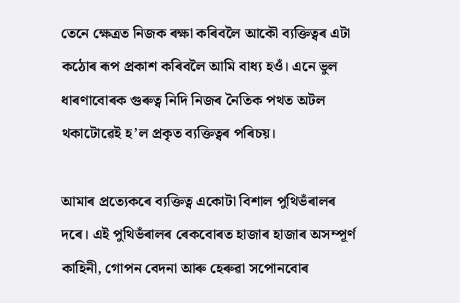তেনে ক্ষেত্ৰত নিজক ৰক্ষা কৰিবলৈ আকৌ ব্যক্তিত্বৰ এটা কঠোৰ ৰূপ প্ৰকাশ কৰিবলৈ আমি বাধ্য হওঁ। এনে ভুল ধাৰণাবোৰক গুৰুত্ব নিদি নিজৰ নৈতিক পথত অটল থকাটোৱেই হ’ল প্ৰকৃত ব্যক্তিত্বৰ পৰিচয়।

আমাৰ প্ৰত্যেকৰে ব্যক্তিত্ব একোটা বিশাল পুথিভঁৰালৰ দৰে। এই পুথিভঁৰালৰ ৰেকবোৰত হাজাৰ হাজাৰ অসম্পূৰ্ণ কাহিনী, গোপন বেদনা আৰু হেৰুৱা সপোনবোৰ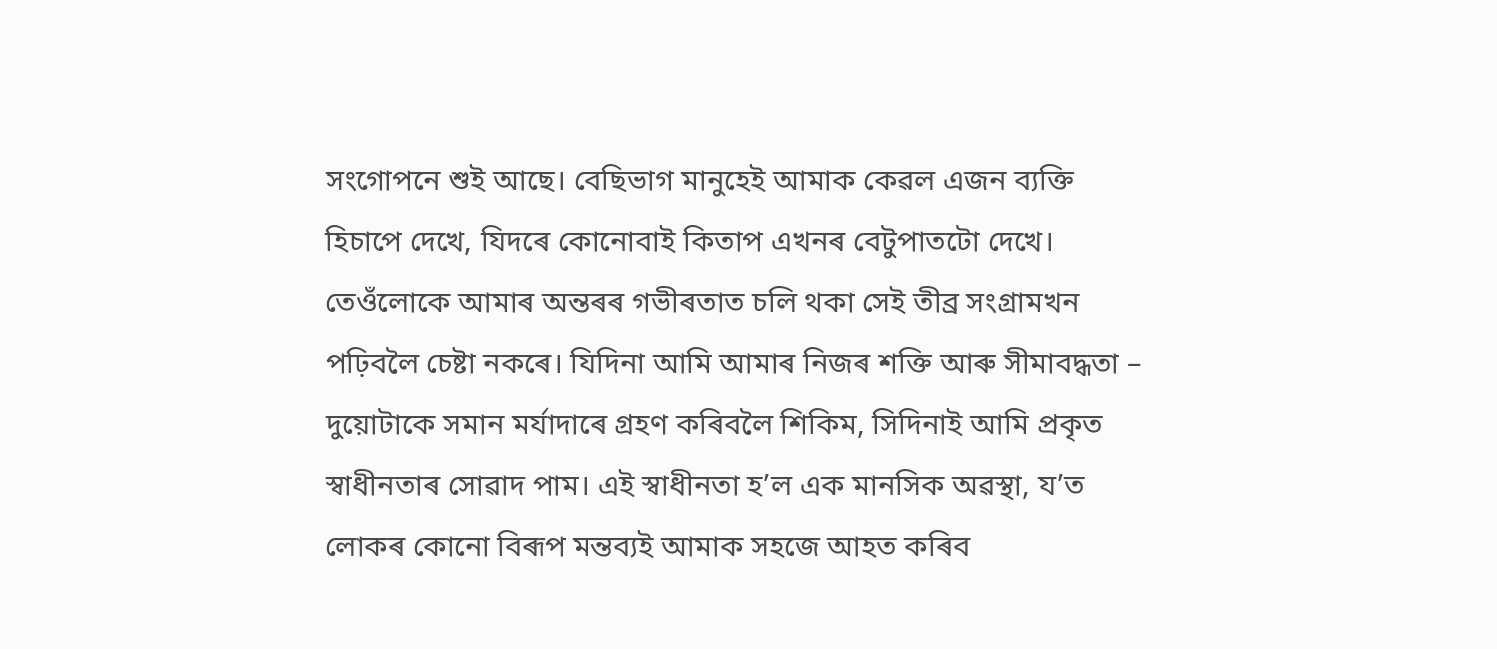সংগোপনে শুই আছে। বেছিভাগ মানুহেই আমাক কেৱল এজন ব্যক্তি হিচাপে দেখে, যিদৰে কোনোবাই কিতাপ এখনৰ বেটুপাতটো দেখে। তেওঁলোকে আমাৰ অন্তৰৰ গভীৰতাত চলি থকা সেই তীব্ৰ সংগ্ৰামখন পঢ়িবলৈ চেষ্টা নকৰে। যিদিনা আমি আমাৰ নিজৰ শক্তি আৰু সীমাবদ্ধতা – দুয়োটাকে সমান মৰ্যাদাৰে গ্ৰহণ কৰিবলৈ শিকিম, সিদিনাই আমি প্ৰকৃত স্বাধীনতাৰ সোৱাদ পাম। এই স্বাধীনতা হ’ল এক মানসিক অৱস্থা, য’ত লোকৰ কোনো বিৰূপ মন্তব্যই আমাক সহজে আহত কৰিব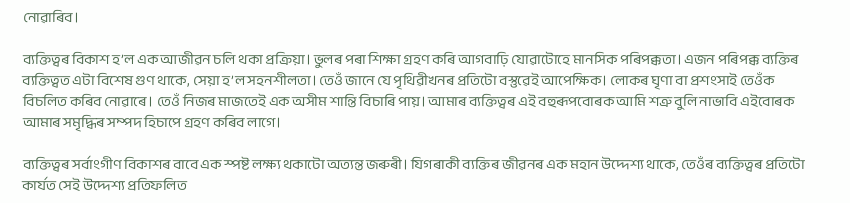নোৱাৰিব।

ব্যক্তিত্বৰ বিকাশ হ’ল এক আজীৱন চলি থকা প্ৰক্ৰিয়া। ভুলৰ পৰা শিক্ষা গ্ৰহণ কৰি আগবাঢ়ি যোৱাটোহে মানসিক পৰিপক্কতা। এজন পৰিপক্ক ব্যক্তিৰ ব্যক্তিত্বত এটা বিশেষ গুণ থাকে, সেয়া হ’ল সহনশীলতা। তেওঁ জানে যে পৃথিৱীখনৰ প্ৰতিটো বস্তুৱেই আপেক্ষিক। লোকৰ ঘৃণা বা প্ৰশংসাই তেওঁক বিচলিত কৰিব নোৱাৰে। তেওঁ নিজৰ মাজতেই এক অসীম শান্তি বিচাৰি পায়। আমাৰ ব্যক্তিত্বৰ এই বহুৰূপবোৰক আমি শত্ৰু বুলি নাভাবি এইবোৰক আমাৰ সমৃদ্ধিৰ সম্পদ হিচাপে গ্ৰহণ কৰিব লাগে।

ব্যক্তিত্বৰ সৰ্বাংগীণ বিকাশৰ বাবে এক স্পষ্ট লক্ষ্য থকাটো অত্যন্ত জৰুৰী। যিগৰাকী ব্যক্তিৰ জীৱনৰ এক মহান উদ্দেশ্য থাকে, তেওঁৰ ব্যক্তিত্বৰ প্ৰতিটো কাৰ্যত সেই উদ্দেশ্য প্ৰতিফলিত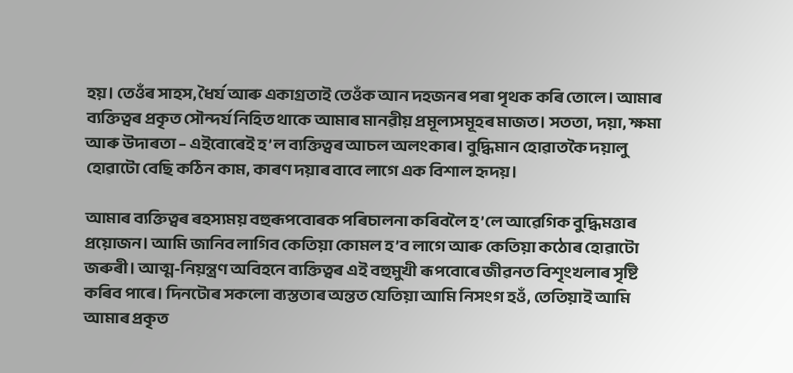হয়। তেওঁৰ সাহস, ধৈৰ্য আৰু একাগ্ৰতাই তেওঁক আন দহজনৰ পৰা পৃথক কৰি তোলে। আমাৰ ব্যক্তিত্বৰ প্ৰকৃত সৌন্দৰ্য নিহিত থাকে আমাৰ মানৱীয় প্ৰমূল্যসমূহৰ মাজত। সততা, দয়া, ক্ষমা আৰু উদাৰতা – এইবোৰেই হ’ল ব্যক্তিত্বৰ আচল অলংকাৰ। বুদ্ধিমান হোৱাতকৈ দয়ালু হোৱাটো বেছি কঠিন কাম, কাৰণ দয়াৰ বাবে লাগে এক বিশাল হৃদয়।

আমাৰ ব্যক্তিত্বৰ ৰহস্যময় বহুৰূপবোৰক পৰিচালনা কৰিবলৈ হ’লে আৱেগিক বুদ্ধিমত্তাৰ প্ৰয়োজন। আমি জানিব লাগিব কেতিয়া কোমল হ’ব লাগে আৰু কেতিয়া কঠোৰ হোৱাটো জৰুৰী। আত্ম-নিয়ন্ত্ৰণ অবিহনে ব্যক্তিত্বৰ এই বহুমুখী ৰূপবোৰে জীৱনত বিশৃংখলাৰ সৃষ্টি কৰিব পাৰে। দিনটোৰ সকলো ব্যস্ততাৰ অন্তত যেতিয়া আমি নিসংগ হওঁ, তেতিয়াই আমি আমাৰ প্ৰকৃত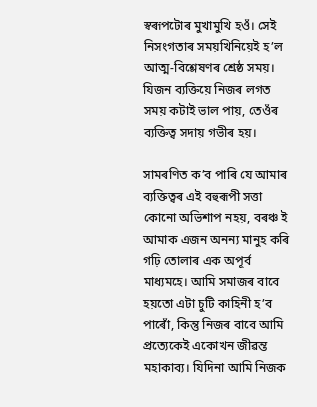স্বৰূপটোৰ মুখামুখি হওঁ। সেই নিসংগতাৰ সময়খিনিয়েই হ’ল আত্ম-বিশ্লেষণৰ শ্ৰেষ্ঠ সময়। যিজন ব্যক্তিয়ে নিজৰ লগত সময় কটাই ভাল পায়, তেওঁৰ ব্যক্তিত্ব সদায় গভীৰ হয়।

সামৰণিত ক’ব পাৰি যে আমাৰ ব্যক্তিত্বৰ এই বহুৰূপী সত্তা কোনো অভিশাপ নহয়, বৰঞ্চ ই আমাক এজন অনন্য মানুহ কৰি গঢ়ি তোলাৰ এক অপূৰ্ব মাধ্যমহে। আমি সমাজৰ বাবে হয়তো এটা চুটি কাহিনী হ’ব পাৰোঁ, কিন্তু নিজৰ বাবে আমি প্ৰত্যেকেই একোখন জীৱন্ত মহাকাব্য। যিদিনা আমি নিজক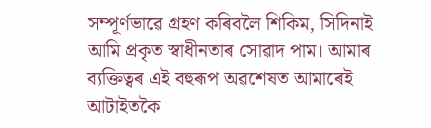সম্পূৰ্ণভাৱে গ্ৰহণ কৰিবলৈ শিকিম, সিদিনাই আমি প্ৰকৃত স্বাধীনতাৰ সোৱাদ পাম। আমাৰ ব্যক্তিত্বৰ এই বহুৰূপ অৱশেষত আমাৰেই আটাইতকৈ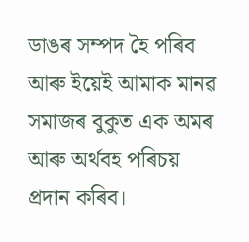ডাঙৰ সম্পদ হৈ পৰিব আৰু ইয়েই আমাক মানৱ সমাজৰ বুকুত এক অমৰ আৰু অৰ্থবহ পৰিচয় প্ৰদান কৰিব।